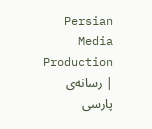Persian Media Production | رسانه‌ی پارسی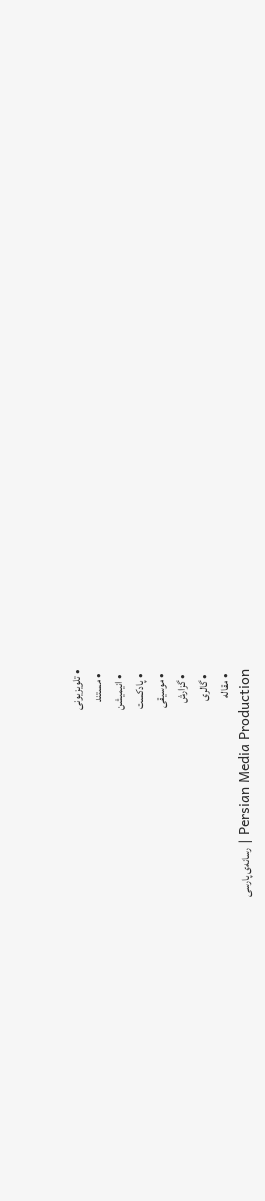• تلویزیونی
  • مستند
  • انیمیشن
  • پادکست
  • موسیقی
  • گزارش
  • گالری
  • مقاله
Persian Media Production | رسانه‌ی پارسی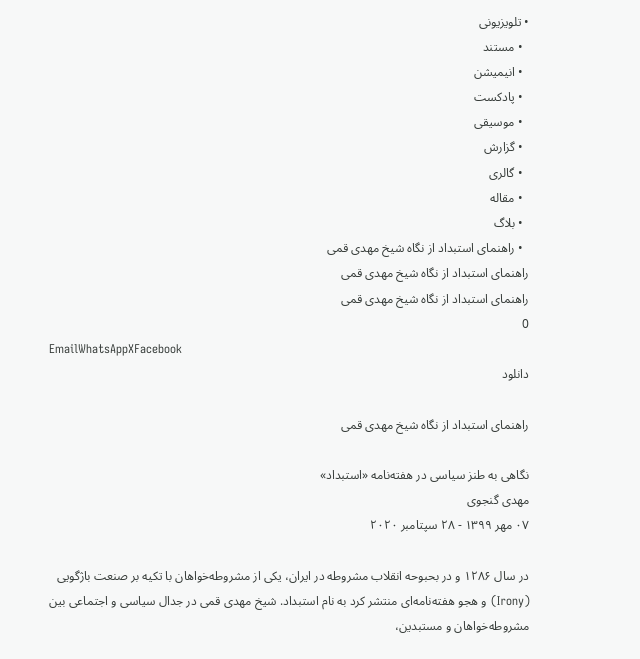• تلویزیونی
  • مستند
  • انیمیشن
  • پادکست
  • موسیقی
  • گزارش
  • گالری
  • مقاله
  • بلاگ
  • راهنمای استبداد از نگاه شیخ مهدی قمی
راهنمای استبداد از نگاه شیخ مهدی قمی
راهنمای استبداد از نگاه شیخ مهدی قمی
0
EmailWhatsAppXFacebook
دانلود

راهنمای استبداد از نگاه شیخ مهدی قمی

نگاهی به طنز سیاسی در هفته‌نامه «استبداد»
مهدی گنجوی
۰۷ مهر ۱۳۹۹ - ۲۸ سپتامبر ۲۰۲۰

در سال ۱۲۸۶ و در بحبوحه انقلاب مشروطه‌ در ایران، یکی از مشروطه‌خواهان با تکیه بر صنعت باژگویی (Irony) و هجو هفته‌نامه‌ای منتشر کرد به نام استبداد. شیخ مهدی قمی در جدال سیاسی و اجتماعی بین مشروطه‌خواهان و مستبدین،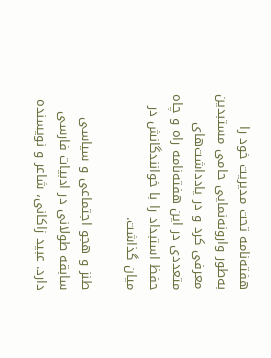هفته‌نامه تحت مدیریت خود را به‌طور وارونه‌نمایی حامی مستبدین معرفی کرد و در یادداشت‌های متعددی در این هفته‌نامه راه و چاه حفظ استبداد را با خوانندگانش در میان گذاشت.

طنز و هجو اجتماعی و سیاسی سابقه طولانی در ادبیات فارسی دارد. عبید زاکانی، شاعر و نویسند‌ه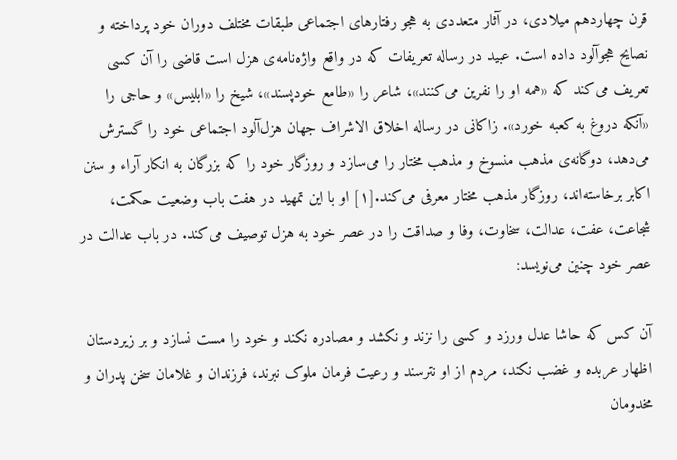قرن چهاردهم میلادی، در آثار متعددی به هجو رفتارهای اجتماعی طبقات مختلف دوران خود پرداخته و نصایح هجوآلود داده است. عبید در رساله تعریفات که در واقع واژه‌نامه‌ی هزل است قاضی را آن کسی تعریف می‌کند که «همه او را نفرین می‌کنند»، شاعر را «طامع خودپسند»، شیخ را «ابلیس» و حاجی را «آنکه دروغ به کعبه خورد». زاکانی در رساله اخلاق الاشراف جهان هزل‌آلود اجتماعی خود را گسترش می‌دهد، دوگانه‌ی مذهب منسوخ و مذهب مختار را می‌سازد و روزگار خود را که بزرگان به انکار آراء و سنن اکابر برخاسته‌اند، روزگار مذهب مختار معرفی می‌کند.[۱] او با این تمهید در هفت باب وضعیت حکمت، شجاعت، عفت، عدالت، سخاوت، وفا و صداقت را در عصر خود به هزل توصیف می‌کند. در باب عدالت در عصر خود چنین می‌نویسد:

آن کس که حاشا عدل ورزد و کسی را نزند و نکشد و مصادره نکند و خود را مست نسازد و بر زیردستان اظهار عربده و غضب نکند، مردم از او نترسند و رعیت فرمان ملوک نبرند، فرزندان و غلامان سخن پدران و مخدومان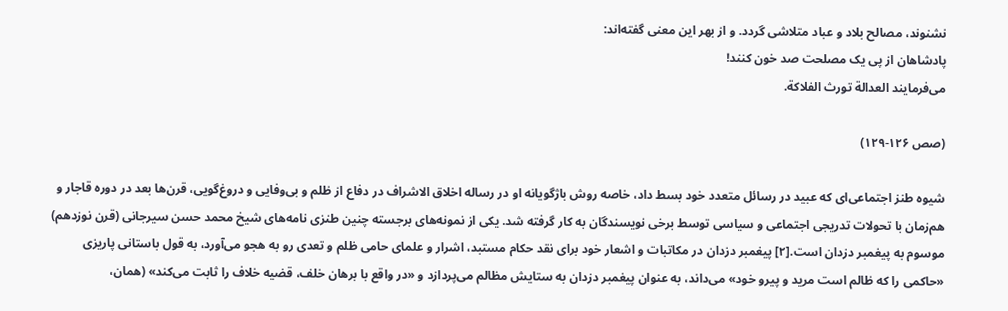نشنوند، مصالح بلاد و عباد متلاشی گردد. و از بهر این معنی گفته‌اند:
پادشاهان از پی یک مصلحت صد خون کنند!
می‌فرمایند العدالة تورث الفلاکة.

(صص ۱۲۶-۱۲۹)

شیوه طنز اجتماعی‌ای که عبید در رسائل متعدد خود بسط داد، خاصه روش باژگویانه او در رساله اخلاق الاشراف در دفاع از ظلم و بی‌وفایی و دروغ‌گویی، قرن‌ها بعد در دوره قاجار و هم‌زمان با تحولات تدریجی اجتماعی و سیاسی توسط برخی نویسندگان به کار گرفته شد. یکی از نمونه‌های برجسته چنین طنزی نامه‌های شیخ محمد حسن سیرجانی (قرن نوزدهم) موسوم به پیغمبر دزدان است.[۲] پیغمبر دزدان در مکاتبات و اشعار خود برای نقد حکام مستبد، اشرار و علمای حامی ظلم و تعدی رو به هجو می‌آورد، به قول باستانی پاریزی «حاکمی را که ظالم است مرید و پیرو خود» می‌داند، به عنوان پیغمبر دزدان به ستایش مظالم می‌پردازد و «در واقع با برهان خلف، قضیه خلاف را ثابت می‌کند» (همان،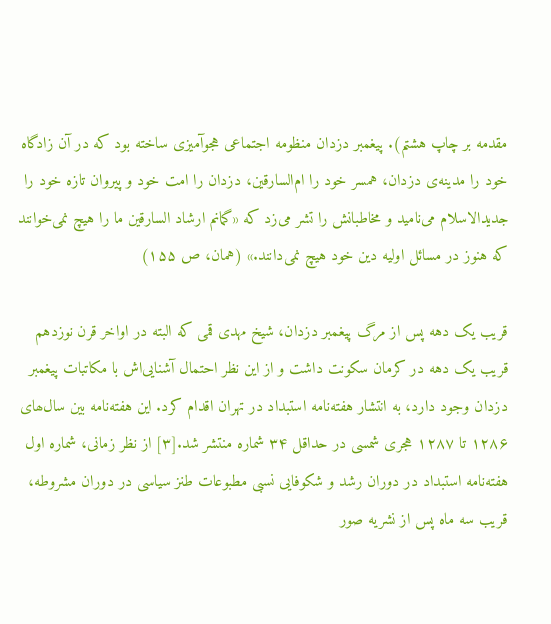مقدمه بر چاپ هشتم). پیغمبر دزدان منظومه اجتماعی هجوآمیزی ساخته بود که در آن زادگاه خود را مدینه‌ی دزدان، همسر خود را ام‌السارقین، دزدان را امت خود و پیروان تازه خود را جدیدالاسلام می‌نامید و مخاطبانش را تشر می‌زد که «گمانم ارشاد‌ السارقین ما را هیچ نمی‌خوانند که هنوز در مسائل اولیه دین خود هیچ نمی‌دانند.» (همان، ص ۱۵۵)

قریب یک دهه پس از مرگ پیغمبر دزدان، شیخ مهدی قمی که البته در اواخر قرن نوزدهم قریب یک دهه در کرمان سکونت داشت و از این نظر احتمال آشنایی‌اش با مکاتبات پیغمبر دزدان وجود دارد، به انتشار هفته‌نامه استبداد در تهران اقدام کرد. این هفته‌نامه بین سال‌ھای ۱۲۸۶ تا ۱۲۸۷ هجری شمسی در حداقل ۳۴ شماره منتشر شد.[۳] از نظر زمانی، شماره اول هفته‌نامه استبداد در دوران رشد و شکوفایی نسبی مطبوعات طنز سیاسی در دوران مشروطه، قریب سه ماه پس از نشریه صور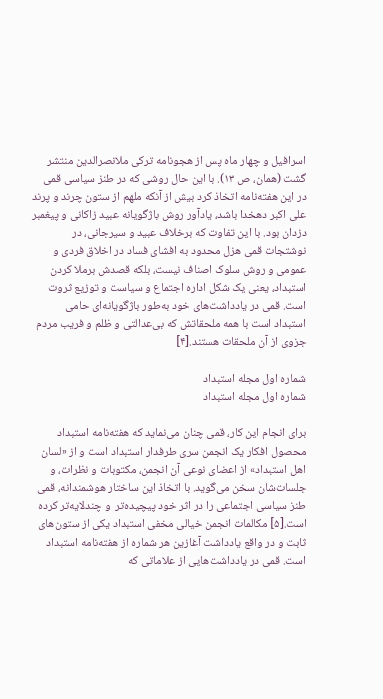اسرافیل و چهار ماه پس از هجونامه ترکی ملانصرالدین منتشر گشت (همان، ص ۱۳). با این حال روشی که در طنز سیاسی قمی در این هفته‌نامه اتخاذ کرد بیش از آنکه ملهم از ستون چرند و پرند علی اکبر دهخدا باشد، یادآور روش باژگویانه عبید زاکانی و پیغمبر دزدان بود. با این تفاوت که برخلاف عبید و سیرجانی، در نوشتجات قمی هزل محدود به افشای فساد در اخلاق فردی و عمومی و روش سلوک اصناف نیست، بلکه قصدش برملا کردن استبداد، یعنی یک شکل اداره اجتماع و سیاست و توزیع ثروت است. قمی در یادداشت‌های خود به‌طور باژگویانه‌‌‌ای حامی استبداد است با همه ملحقاتش که بی‌عدالتی و ظلم و فریب مردم جزوی از آن ملحقات هستند.[۴]

شماره اول مجله استبداد
شماره اول مجله استبداد

برای انجام این کار، قمی چنان می‌نماید که هفته‌نامه استبداد محصول افکار یک انجمن سری طرفدار استبداد است و از «لسان اهل استبداد» از اعضای نوعی آن انجمن، مکتوبات و نظرات، و جلسات‌شان سخن می‌گوید. با اتخاذ این ساختار هوشمندانه‌، قمی طنز سیاسی اجتماعی را در اثر خود پیچیده‌تر  و چندلایه‌تر کرده است.[۵] مکالمات انجمن خیالی مخفی استبداد یکی از ستون‌های ثابت و در واقع یادداشت آغازین هر شماره از هفته‌نامه استبداد است. قمی در یادداشت‌هایی از علاماتی که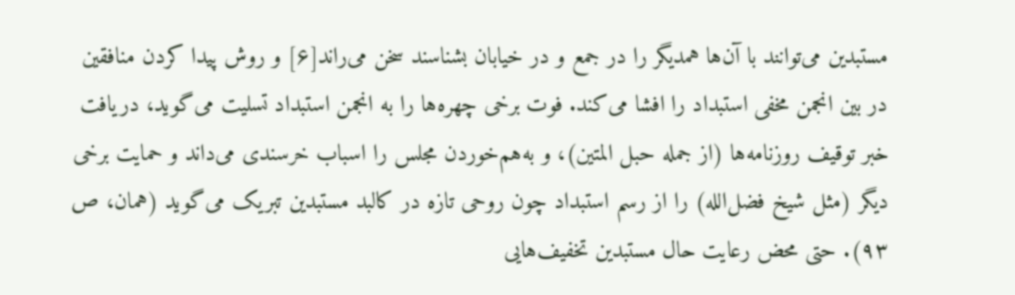مستبدین می‌توانند با آن‌ها همدیگر را در جمع و در خیابان بشناسند سخن می‌راند[۶] و روش پیدا کردن منافقین در بین انجمن مخفی استبداد را افشا می‌کند. فوت برخی چهره‌ها را به انجمن استبداد تسلیت می‌گوید، دریافت خبر توقیف روزنامه‌ها (از جمله حبل‌ المتین)، و به‌هم‌خوردن مجلس را اسباب خرسندی می‌داند و حمایت برخی دیگر (مثل شیخ فضل‌الله) را از رسم استبداد چون روحی تازه در کالبد مستبدین تبریک می‌گوید (همان، ص ۹۳). حتی محض رعایت حال مستبدین تخفیف‌هایی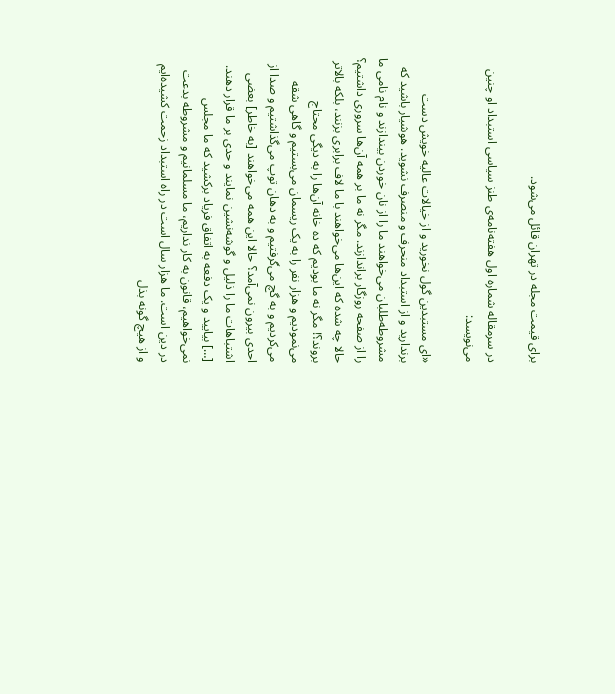برای قیمت مجله در تهران قائل می‌شود.

در سرمقاله شماره اول هفته‌نامه‌‌ی طنز سیاسی استبداد او چنین می‌نویسد:

«ای مستبدین گول نخورید و از خیالات عالیه خویش دست برندارید و از استبداد منحرف و منصرف نشوید. هوشیار باشید که مشروطه‌طلبان می‌خواهند ما را از نان خوردن بیندازند و نام نامی ما را از صفحه روزگار براندازند. مگر نه ما بر همه آن‌ها سروری داشتیم؟ حالا چه شده که این‌ها می‌خواهند با ما لاف برابری بزنند، بلکه بالاتر بروند؟! مگر نه ما بودیم که ده خانه آن‌ها را به دیگی محتاج می‌نمودیم و هزار نفر را به یک ریسمان می‌بستیم و گاهی شقه می‌کردیم و به گچ می‌گرفتیم و به دهان توپ می‌گذاشتیم و صدا از احدی بیرون نمی‌آمد؟ حالا این‌ همه می‌‌خواهند [به خاطر] بعضی اشتباهات ما را ذلیل و گوشه‌نشین نمایند و حدی بر ما قرار دهند. […] بیایید و یک دفعه به اتفاق فریاد برکشید که ما مجلس نمی‌خواهیم، قانون به کار نداریم، ما مسلمانیم و مشروطه بدعت در دین است. ما هزار سال است در راه استبداد زحمت کشیده‌ایم و از هیچ گونه بذل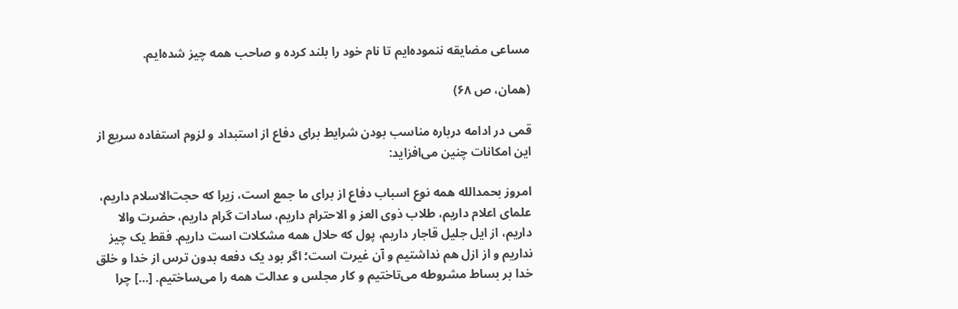مساعی مضایقه ننموده‌ایم تا نام خود را بلند کرده و صاحب همه چیز شده‌ایم.

(همان، ص ۶۸)

قمی در ادامه درباره مناسب بودن شرایط برای دفاع از استبداد و لزوم استفاده سریع از این امکانات چنین می‌افزاید:

امروز بحمدالله همه نوع اسباب دفاع از برای ما جمع است، زیرا که حجت‌الاسلام داریم، علمای اعلام داریم، طلاب ذوی العز و الاحترام داریم، سادات گرام داریم، حضرت والا داریم، از ایل جلیل قاجار داریم، پول که حلال همه مشکلات است داریم. فقط یک چیز نداریم و از ازل هم نداشتیم و آن غیرت است؛ اگر بود یک دفعه بدون ترس از خدا و خلق خدا بر بساط مشروطه می‌تاختیم و کار مجلس و عدالت همه را می‌ساختیم. […] چرا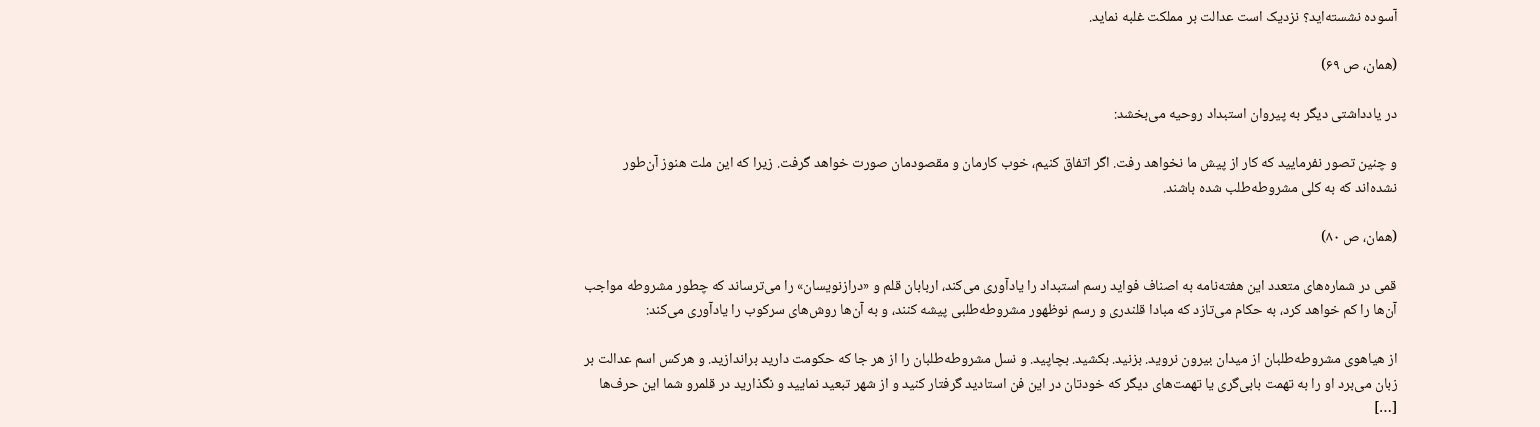آسوده نشسته‌اید؟ نزدیک است عدالت بر مملکت غلبه نماید.

(همان، ص ۶۹)

در یادداشتی دیگر به پیروان استبداد روحیه می‌بخشد:

و چنین تصور نفرمایید که کار از پیش ما نخواهد رفت. اگر اتفاق کنیم، خوب کارمان و مقصودمان صورت خواهد گرفت. زیرا که این ملت هنوز آن‌طور نشده‌اند که به کلی مشروطه‌طلب شده باشند.

(همان، ص ۸۰)

قمی در شماره‌های متعدد این هفته‌نامه به اصناف فواید رسم استبداد را یادآوری می‌کند، اربابان قلم و «درازنویسان» را می‌ترساند که چطور مشروطه مواجب آن‌ها را کم‌ خواهد کرد، به حکام می‌تازد که مبادا قلندری و رسم نوظهور مشروطه‌طلبی پیشه کنند، و به آن‌ها روش‌های سرکوب را یادآوری می‌کند:

از هیاهوی مشروطه‌طلبان از میدان بیرون نروید. بزنید. بکشید. بچاپید. و نسل مشروطه‌طلبان را از هر جا که حکومت دارید براندازید. و هرکس اسم عدالت بر زبان می‌برد او را به تهمت بابی‌گری یا تهمت‌های دیگر که خودتان در این فن استادید گرفتار کنید و از شهر تبعید نمایید و نگذارید در قلمرو شما این حرف‌ها […]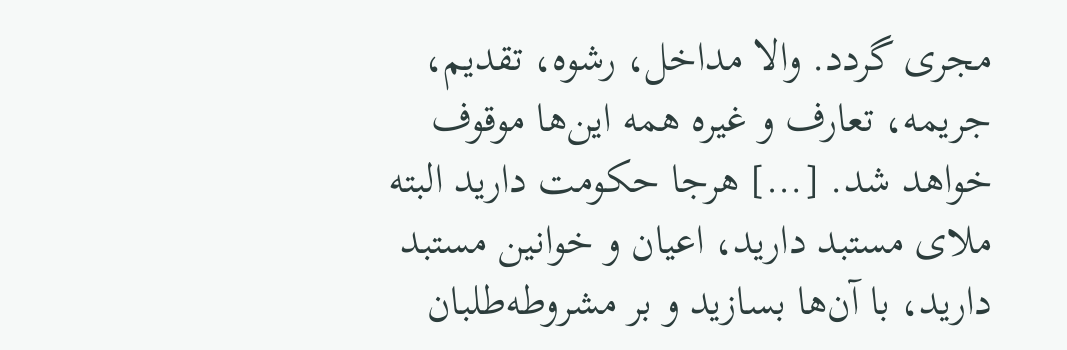مجری گردد. والا مداخل، رشوه، تقدیم، جریمه، تعارف و غیره همه این‌ها موقوف خواهد شد. […] هرجا حکومت دارید البته ملای مستبد دارید، اعیان و خوانین مستبد دارید، با آن‌ها بسازید و بر مشروطه‌طلبان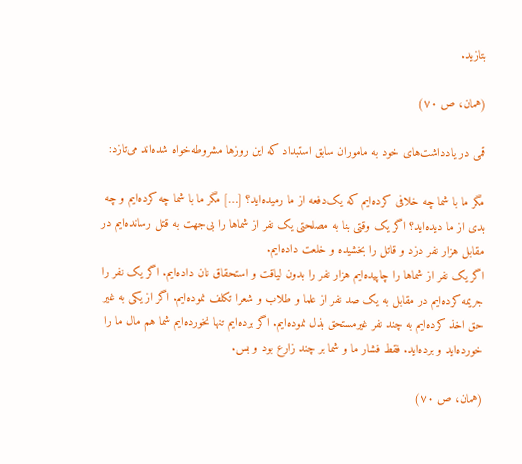بتازید.

(همان، ص ۷۰)

قمی در یادداشت‌های خود به ماموران سابق استبداد که این‌ روزها مشروطه‌خواه شده‌اند می‌تازد:

مگر ما با شما چه خلافی کرده‌ایم که یک‌دفعه از ما رمیده‌اید؟ […] مگر ما با شما چه کرده‌ایم و چه بدی از ما دیده‌اید؟ اگر یک وقتی بنا به مصلحتی یک نفر از شماها را بی‌جهت به قتل‌ رساند‌ه‌ایم در مقابل هزار نفر دزد و قاتل را بخشیده و خلعت داده‌ایم.
اگر یک نفر از شماها را چاپیده‌ایم هزار نفر را بدون لیاقت و استحقاق نان داده‌‌ایم. اگر یک نفر را جریمه کرده‌ایم در مقابل به یک صد نفر از علما و طلاب و شعرا تکلف نموده‌ایم. اگر از یکی به غیر حق اخذ کرده‌ایم به چند نفر غیرمستحق بذل نموده‌ایم. اگر برده‌ایم تنها نخورده‌ایم شما هم مال ما را خورده‌اید و برده‌اید. فقط فشار ما و شما بر چند زارع بود و بس.

(همان، ص ۷۰)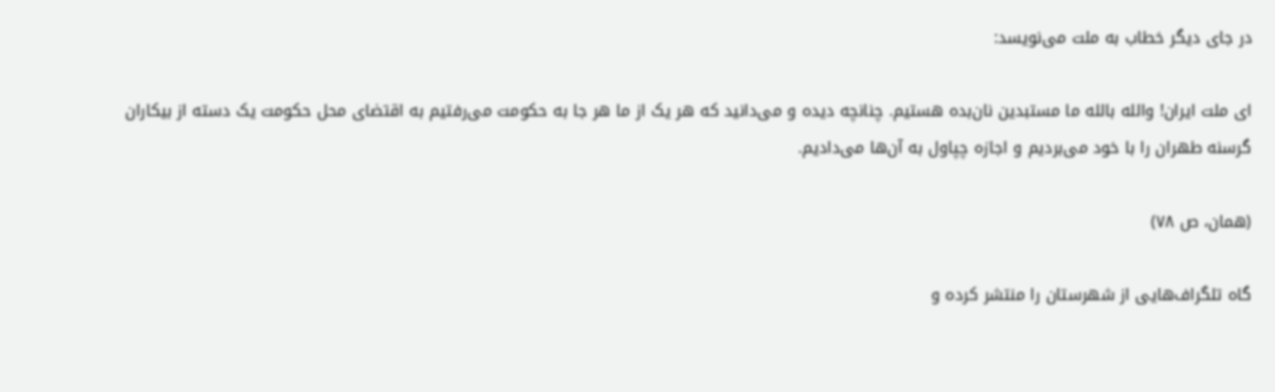در جای دیگر خطاب به ملت می‌نویسد:

ای ملت ایران! والله بالله ما مستبدین نان‌بده هستیم. چنانچه دیده و می‌دانید که هر یک از ما هر جا به حکومت می‌رفتیم به اقتضای محل حکومت یک دسته از بیکاران گرسنه‌ طهران را با خود می‌بردیم و اجازه چپاول به آن‌ها می‌دادیم.

(همان، ص ۷۸)

گاه تلگراف‌هایی از شهرستان را منتشر کرده و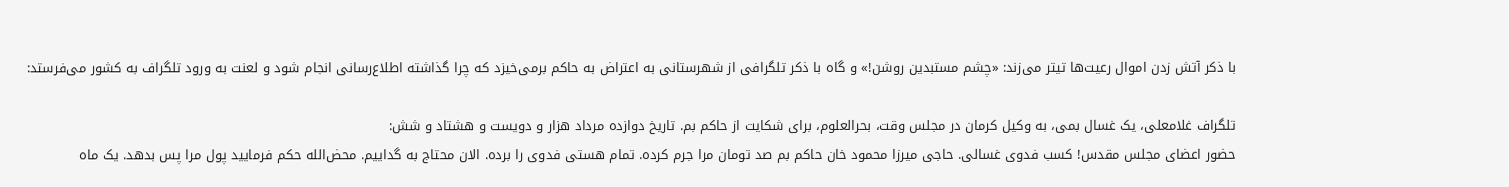با ذکر آتش زدن اموال رعیت‌ها تیتر می‌زند: «چشم مستبدین روشن!» و گاه با ذکر تلگرافی از شهرستانی به اعتراض به حاکم برمی‌خیزد که چرا گذاشته اطلاع‌رسانی انجام شود و لعنت به ورود تلگراف به کشور می‌فرستد:

تلگراف غلامعلی، یک غسال بمی، به وکیل کرمان در مجلس وقت، بحرالعلوم، برای شکایت از حاکم بم. تاریخ دوازده مرداد هزار و دویست و هشتاد و شش:
حضور اعضای مجلس مقدس! کسب فدوی غسالی. حاجی میرزا محمود خان حاکم بم صد تومان مرا جرم کرده. تمام هستی فدوی را برده. الان محتاج به گداییم. محض‌الله حکم فرمایید پول مرا پس بدهد. یک ماه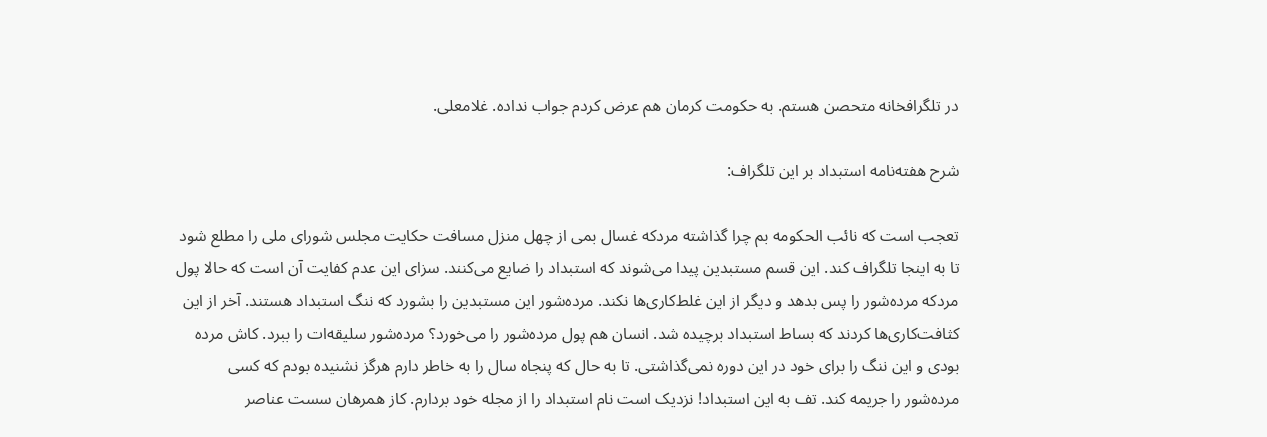در تلگرافخانه متحصن هستم. به حکومت کرمان هم عرض کردم جواب نداده. غلامعلی.

شرح هفته‌نامه استبداد بر این تلگراف:

تعجب است که نائب الحکومه بم چرا گذاشته مردکه غسال بمی از چهل منزل مسافت حکایت مجلس شورای ملی را مطلع شود تا به اینجا تلگراف کند. این قسم مستبدین پیدا می‌شوند که استبداد را ضایع می‌کنند. سزای این عدم کفایت آن است که حالا پول مردکه مرده‌شور را پس بدهد و دیگر از این غلط‌‌کاری‌ها نکند. مرده‌شور این مستبدین را بشورد که ننگ استبداد هستند. آخر از این کثافت‌‌کاری‌ها‌ کردند که بساط استبداد برچیده شد. انسان هم پول مرده‌شور را می‌خورد؟ مرده‌شور سلیقه‌ات را ببرد. کاش مرده بودی و این ننگ را برای خود در این دوره نمی‌گذاشتی. تا به حال که پنجاه سال را به خاطر دارم هرگز نشنیده بودم که کسی مرده‌شور را جریمه کند. تف به این استبداد! نزدیک است نام استبداد را از مجله خود بردارم. کاز همرهان سست عناصر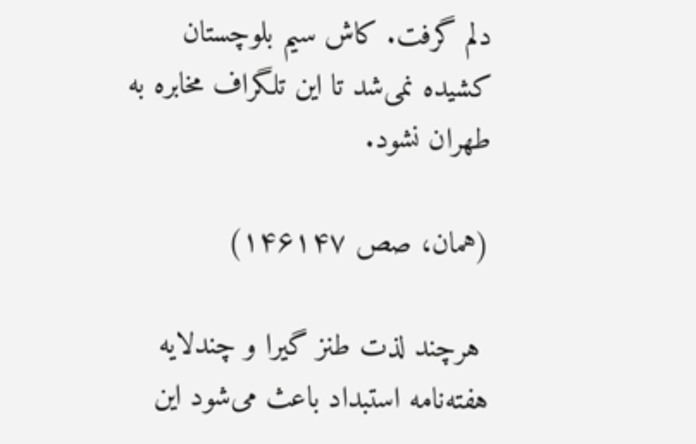دلم گرفت. کاش سیم بلوچستان کشیده نمی‌شد تا این تلگراف مخابره به طهران نشود.

(همان‌، صص ۱۴۶۱۴۷)

 هرچند لذت طنز گیرا و چندلایه هفته‌نامه استبداد باعث می‌شود این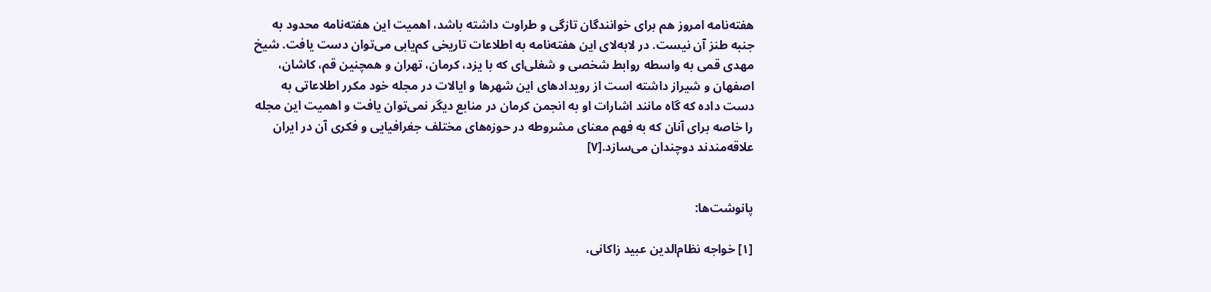هفته‌نامه امروز هم برای خوانندگان تازگی و طراوت داشته باشد، اهمیت این هفته‌نامه محدود به جنبه طنز آن نیست. در لابه‌لای این هفته‌نامه به اطلاعات تاریخی کم‌یابی می‌توان دست یافت. شیخ مهدی قمی به واسطه روابط شخصی و شغلی‌ای که با یزد، کرمان، تهران و همچنین قم، کاشان، اصفهان و شیراز داشته است از رویدادهای این شهرها و ایالات در مجله خود مکرر اطلاعاتی به دست داده که گاه مانند اشارات او به انجمن کرمان در منابع دیگر نمی‌توان یافت و اهمیت این مجله را خاصه برای آنان که به فهم معنای مشروطه در حوزه‌های مختلف جغرافیایی‌‌‌ و فکری آن در ایران علاقه‌مندند دوچندان می‌سازد.[۷]


پانوشت‌ها:

[۱] خواجه نظام‌الدین عبید زاکانی،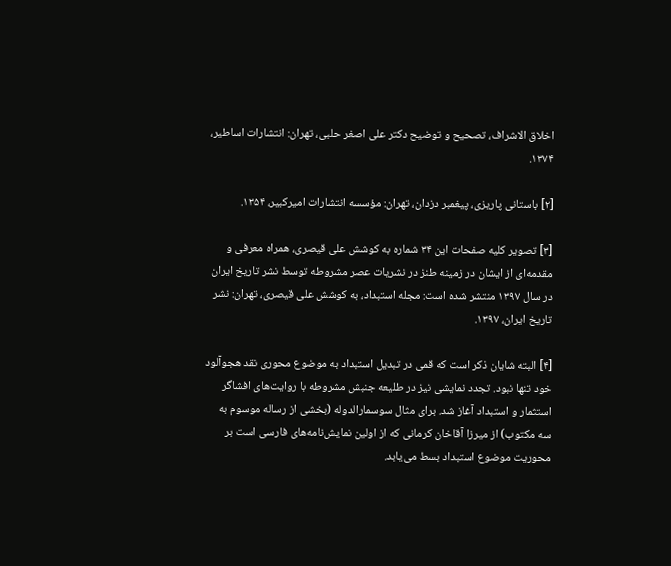اخلاق الاشراف، تصحیح و توضیح دکتر علی اصغر حلبی، تهران: انتشارات اساطیر، ۱۳۷۴.

[۲] باستانی پاریزی، پیغمبر دزدان، تهران: مؤسسه انتشارات امیرکبیر، ۱۳۵۴.

[۳] تصویر کلیه صفحات این ۳۴ شماره به کوشش علی قیصری، همراه معرفی و مقدمه‌‌ای از ایشان در زمینه طنز در نشریات عصر مشروطه توسط نشر تاریخ ایران در سال ۱۳۹۷ منتشر شده است: مجله استبداد، به کوشش علی قیصری، تهران: نشر تاریخ ایران، ۱۳۹۷.

[۴] البته شایان ذکر است که قمی در تبدیل استبداد به موضوع محوری نقد هجوآلود خود تنها نبود. تجدد نمایشی نیز در طلیعه جنبش مشروطه با روایت‌‌های افشاگر استثمار و استبداد آغاز شد. برای مثال سوسمارالدوله (بخشی از رساله موسوم به سه مکتوب) از میرزا آقاخان کرمانی که از اولین نمایش‌نامه‌های فارسی است بر محوریت موضوع استبداد بسط می‌یابد.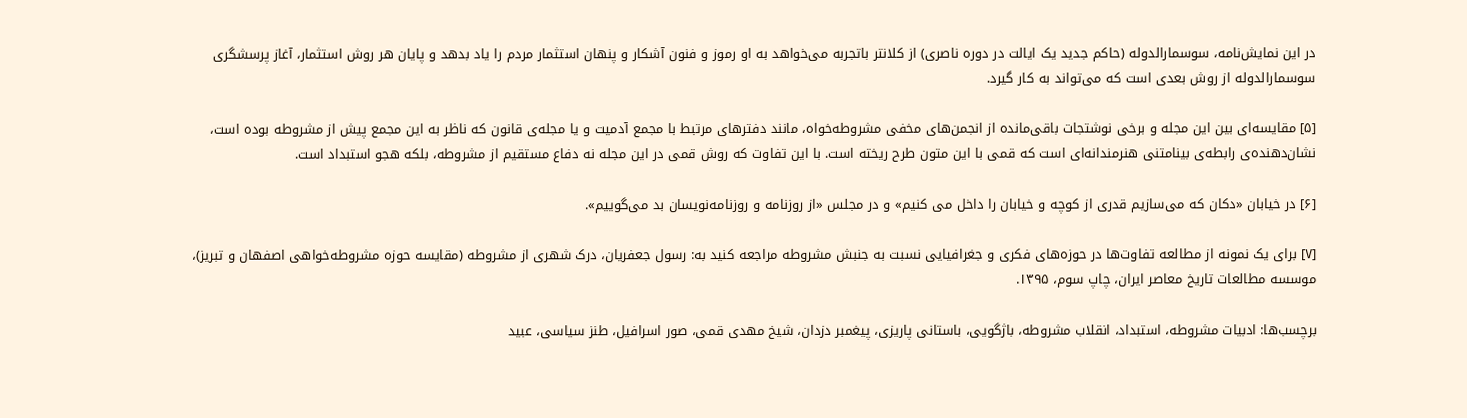در این نمایش‌نامه، سوسمارالدوله (حاکم جدید یک ایالت در دوره ناصری) از کلانتر باتجربه می‌خواهد به او رموز و فنون آشکار و پنهان استثمار مردم را یاد بدهد و پایان هر روش استثمار، آغاز پرسشگری سوسمارالدوله از روش بعدی است که می‌تواند به کار گیرد.

[۵] مقایسه‌ای بین این مجله و برخی نوشتجات باقی‌مانده از انجمن‌های مخفی مشروطه‌خواه، مانند دفتر‌های مرتبط با مجمع آدمیت و یا مجله‌ی قانون که ناظر به این مجمع پیش از مشروطه بوده است، نشان‌دهنده‌ی رابطه‌ی بینامتنی هنرمندانه‌ای است که قمی با این متون طرح ریخته است. با این تفاوت که روش قمی در این مجله نه دفاع مستقیم از مشروطه، بلکه هجو استبداد است.

[۶] در خیابان «دکان که می‌سازیم قدری از کوچه و خیابان را داخل می کنیم» و در مجلس «از روزنامه و روزنامه‌نویسان بد می‌گوییم».

[۷] برای یک نمونه‌ از مطالعه تفاوت‌‌ها در حوزه‌های فکری و جغرافیایی نسبت به جنبش مشروطه مراجعه کنید به: رسول جعفریان، درک شهری از مشروطه (مقایسه حوزه مشروطه‌خواهی اصفهان و تبریز)، موسسه مطالعات تاریخ معاصر ایران، چاپ سوم، ۱۳۹۵.

برچسب‌ها: ادبیات مشروطه، استبداد، انقلاب مشروطه، باژگویی، باستانی پاریزی، پیغمبر دزدان، شیخ مهدی قمی، صور اسرافیل، طنز سیاسی، عبید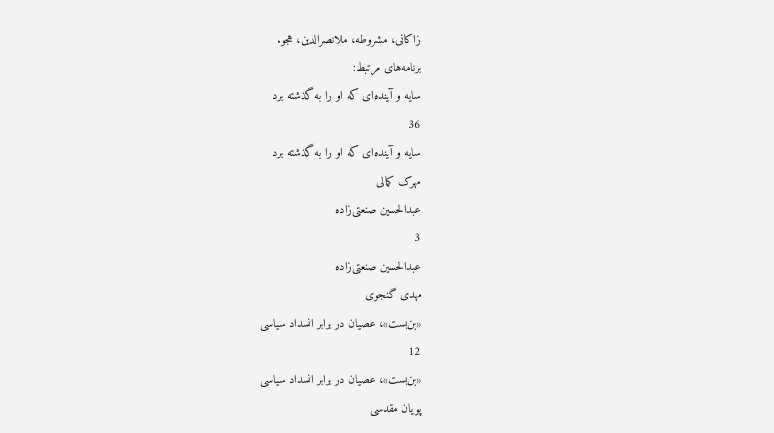زاکانی، مشروطه، ملانصرالدین، هجو.
برنامه‌هاى مرتبط:
سایه و آینده‌ای که او را به گذشته برد
36
سایه و آینده‌ای که او را به گذشته برد
مهرک کمالی
عبدالحسین صنعتی‌‌زاده
3
عبدالحسین صنعتی‌‌زاده
مهدی گنجوی
«بن‌بست»، عصیان در برابر انسداد سیاسی
12
«بن‌بست»، عصیان در برابر انسداد سیاسی
پویان مقدسی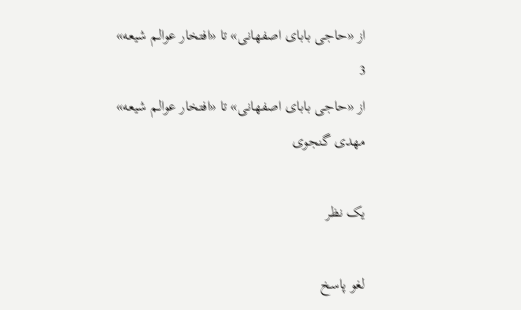از «حاجی بابای اصفهانی» تا «افتخار عوالم شیعه»
3
از «حاجی بابای اصفهانی» تا «افتخار عوالم شیعه»
مهدی گنجوی

یک نظر

لغو پاسخ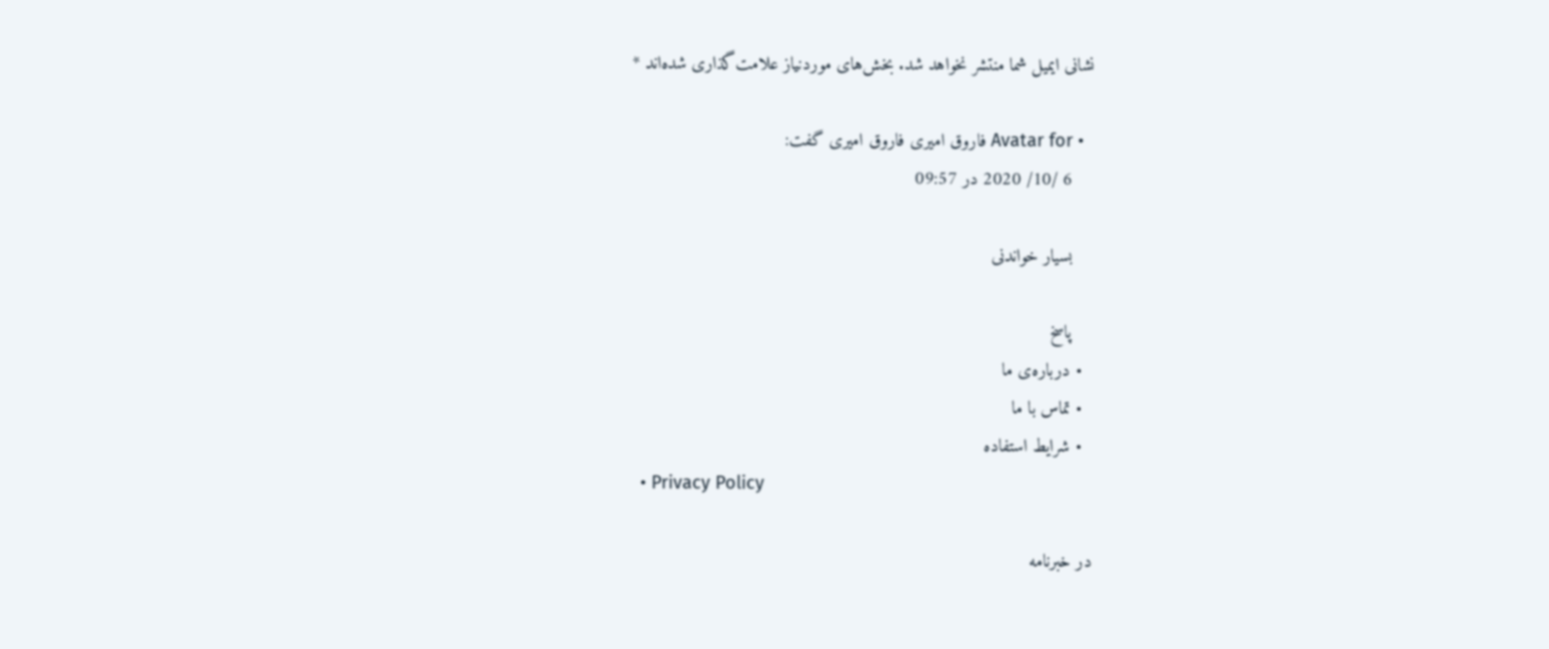نشانی ایمیل شما منتشر نخواهد شد. بخش‌های موردنیاز علامت‌گذاری شده‌اند *

  • Avatar for فاروق امیری فاروق امیری گفت:
    6 /10/ 2020 در 09:57

    بسیار خواندنی

    پاسخ
  • درباره‌ی ما
  • تماس با ما
  • شرایط استفاده
  • Privacy Policy

در خبرنامه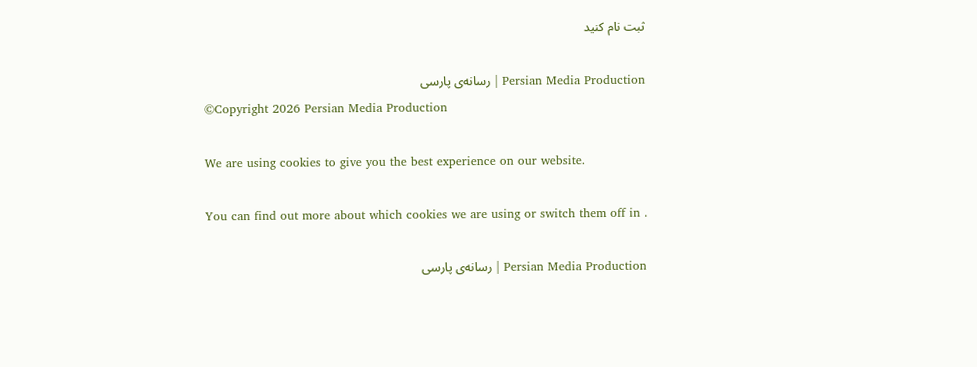ثبت نام کنید

Persian Media Production | رسانه‌ی پارسی
©Copyright 2026 Persian Media Production

We are using cookies to give you the best experience on our website.

You can find out more about which cookies we are using or switch them off in .

Persian Media Production | رسانه‌ی پارسی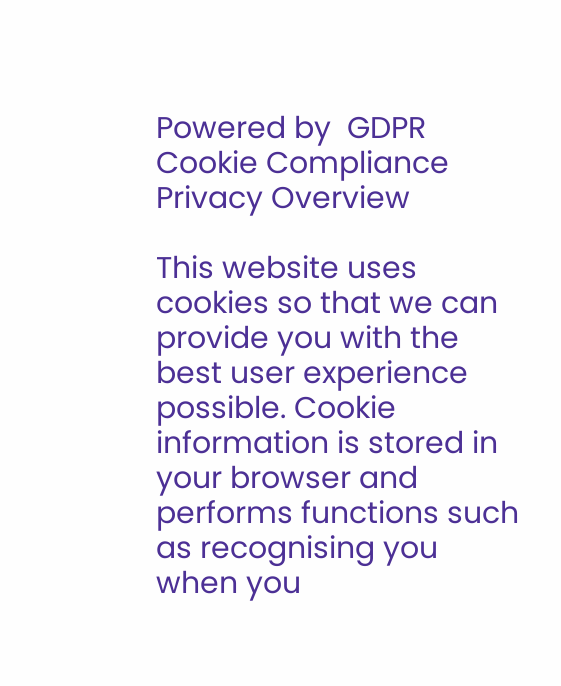Powered by  GDPR Cookie Compliance
Privacy Overview

This website uses cookies so that we can provide you with the best user experience possible. Cookie information is stored in your browser and performs functions such as recognising you when you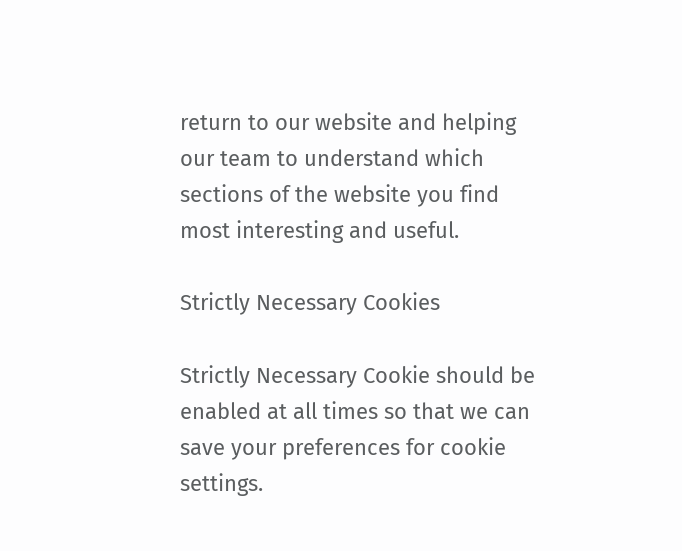return to our website and helping our team to understand which sections of the website you find most interesting and useful.

Strictly Necessary Cookies

Strictly Necessary Cookie should be enabled at all times so that we can save your preferences for cookie settings.